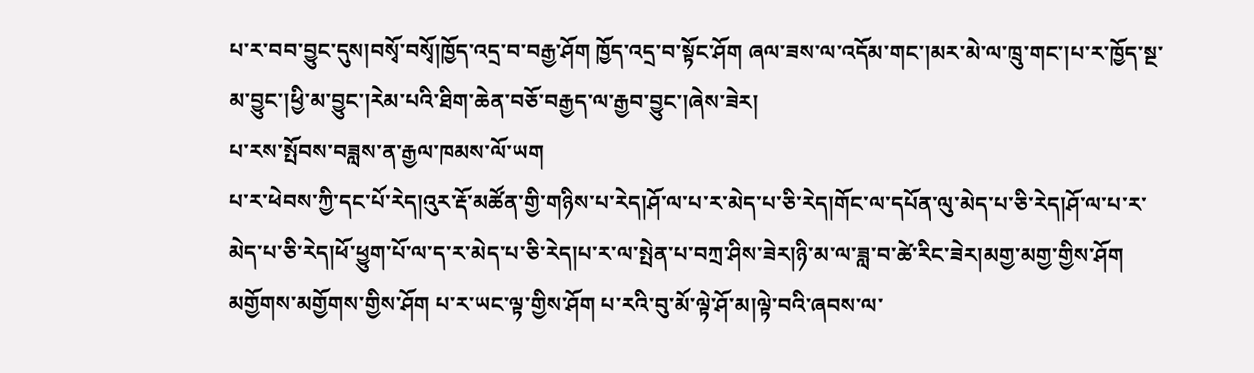པ་ར་བབ་བྱུང་དུས།བསྭོ་བསྭོ།ཁྱོད་འདྲ་བ་བརྒྱ་ཤོག ཁྱོད་འདྲ་བ་སྟོང་ཤོག ཞལ་ཟས་ལ་འདོམ་གང་།མར་མེ་ལ་ཁྲུ་གང་།པ་ར་ཁྱོད་སྔ་མ་བྱུང་།ཕྱི་མ་བྱུང་།རེམ་པའི་ཐིག་ཆེན་བཅོ་བརྒྱད་ལ་རྒྱབ་བྱུང་།ཞེས་ཟེར།
པ་རས་སྤོབས་བཟླས་ན་རྒྱལ་ཁམས་ལོ་ཡག
པ་ར་ཕེབས་ཀྱི་དང་པོ་རེད།འུར་རྡོ་མཚོན་གྱི་གཉིས་པ་རེད།ཤོ་ལ་པ་ར་མེད་པ་ཅི་རེད།གོང་ལ་དཔོན་ལུ་མེད་པ་ཅི་རེད།ཤོ་ལ་པ་ར་མེད་པ་ཅི་རེད།ཕོ་ཕྱུག་པོ་ལ་ད་ར་མེད་པ་ཅི་རེད།པ་ར་ལ་སྤེན་པ་བཀྲ་ཤིས་ཟེར།ཉི་མ་ལ་ཟླ་བ་ཚེ་རིང་ཟེར།མགྱ་མགྱ་གྱིས་ཤོག མགྱོགས་མགྱོགས་གྱིས་ཤོག པ་ར་ཡང་ལྟ་གྱིས་ཤོག པ་རའི་བུ་མོ་ལྟེ་ཤོ་མ།ལྟེ་བའི་ཞབས་ལ་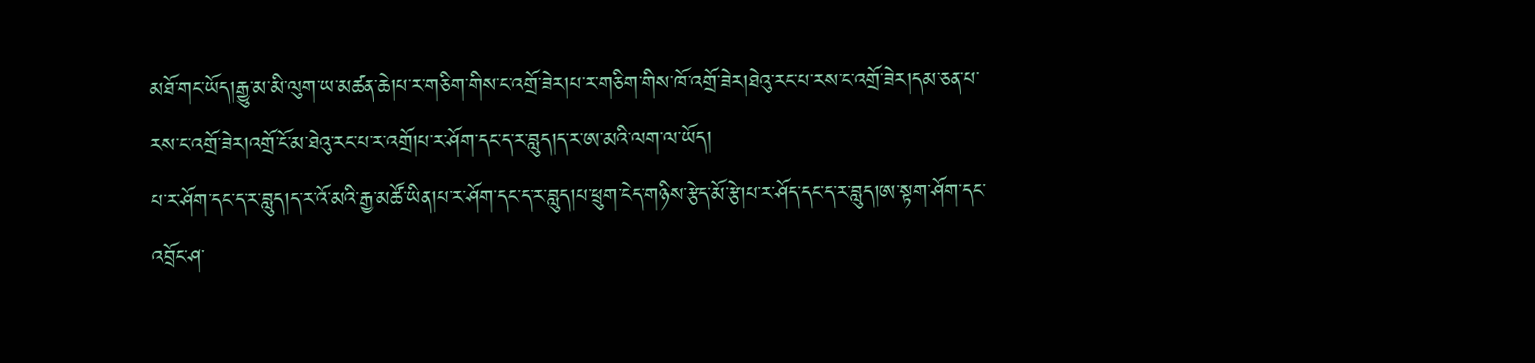མཐོ་གང་ཡོད།རྒྱུ་མ་མི་ལུག་ཡ་མཚན་ཆེ།པ་ར་གཅིག་གིས་ང་འགྲོ་ཟེར།པ་ར་གཅིག་གིས་ཁོ་འགྲོ་ཟེར།ཐེའུ་རང་པ་རས་ང་འགྲོ་ཟེར།དམ་ཅན་པ་རས་ང་འགྲོ་ཟེར།འགྲོ་ངོ་མ་ཐེའུ་རང་པ་ར་འགྲོ།པ་ར་ཤོག་དང་ད་ར་བླུད།ད་ར་ཨ་མའི་ལག་ལ་ཡོད།
པ་ར་ཤོག་དང་ད་ར་བླུད།ད་ར་འོ་མའི་རྒྱ་མཚོ་ཡིན།པ་ར་ཤོག་དང་ད་ར་བླུད།པ་ཕྲུག་ངེད་གཉིས་རྩེད་མོ་རྩེ།པ་ར་ཤོད་དང་ད་ར་བླུད།ཨ་སྟག་ཤོག་དང་འབྲོང་ཤ་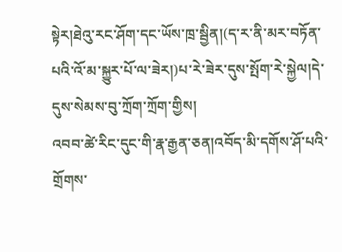སྟེར།ཐེའུ་རང་ཤོག་དང་ཡོས་ཁྲ་སྦྱིན།(ད་ར་ནི་མར་བཏོན་པའི་འོ་མ་སྐྱུར་པོ་ལ་ཟེར།)པ་རེ་ཟེར་དུས་སྤོག་རེ་སྐྱེལ།དེ་དུས་སེམས་བུ་ཀྲོག་ཀྲོག་གྱིས།
འབབ་ཚེ་རིང་དུང་གི་རྣ་རྒྱན་ཅན།འབོད་མི་དགོས་ཤོ་པའི་གྲོགས་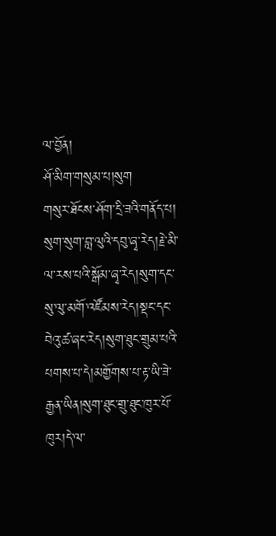ལ་བྱོན།
ཤོ་མིག་གསུམ་པ།སུག
གསུར་ཐོངས་ཤོག་དྲི་ཟའི་གནོད་པ།
སུག་སུག་བླ་ལུའི་དབུ་ཞྭ་རེད།རྗེ་མི་ལ་རས་པའི་སྒོམ་ཞྭ་རེད།སུག་དང་སུ་ལུ་མགོ་འཛོམས་རེད།སྡང་དང་བེའུ་ཚ་ཞང་རེད།སུག་ཐུང་གྲུམ་པའི་པགས་པ་དེ།མགྱོགས་པ་རྟ་ཡི་ཟེ་རྒྱན་ཡིན།སུག་ཐུང་གྲུ་ཐུང་ཁུར་པོ་ཁུར།དེ་ལ་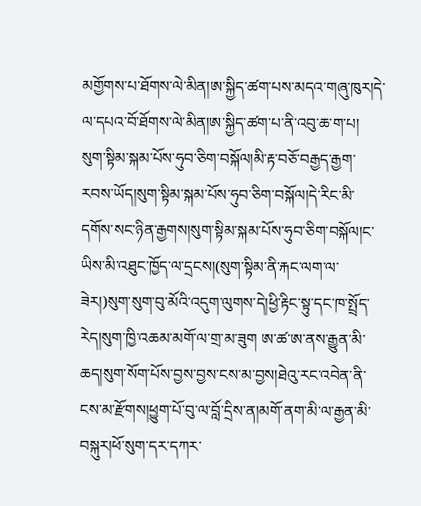མགྱོགས་པ་ཐོགས་ལེ་མིན།ཨ་སྐྱིད་ཚག་པས་མདའ་གཞུ་ཁུར།དེ་ལ་དཔའ་བོ་ཐོགས་ལེ་མིན།ཨ་སྐྱིད་ཚག་པ་ནི་འབུ་ཆ་ག་པ།
སུག་སྟིམ་སྐམ་པོས་ཧུབ་ཅིག་བསྐོལ།མི་རྟ་བཅོ་བརྒྱད་རྒྱག་རབས་ཡོད།སུག་སྟིམ་སྐམ་པོས་ཧུབ་ཅིག་བསྐོལ།དེ་རིང་མི་དགོས་སང་ཉིན་རྒྱགས།སུག་སྟིམ་སྐམ་པོས་ཧུབ་ཅིག་བསྐོལ།ང་ཡིས་མི་འཐུང་ཁྱོད་ལ་དྲངས།(སུག་སྟིམ་ནི་རྐང་ལག་ལ་ཟེར།)སུག་སུག་བུ་མོའི་འདུག་ལུགས་དེ།ཕྱི་རྟིང་སྟུ་དང་ཁ་སྤྲོད་རེད།སུག་ཁྱི་འཆམ་མགོ་ལ་གྲ་མ་ཟུག ཨ་ཚ་ཨ་ནས་རྒྱུན་མི་ཆད།སུག་སོག་པོས་བྱས་བྱས་ངས་མ་བྱས།ཐེའུ་རང་འབེན་ནི་ངས་མ་རྫོགས།ཕྱུག་པོ་བུ་ལ་བློ་དྲིས་ན།མགོ་ནག་མི་ལ་རྒྱན་མི་བསྐུར།ཕོ་སུག་དར་དཀར་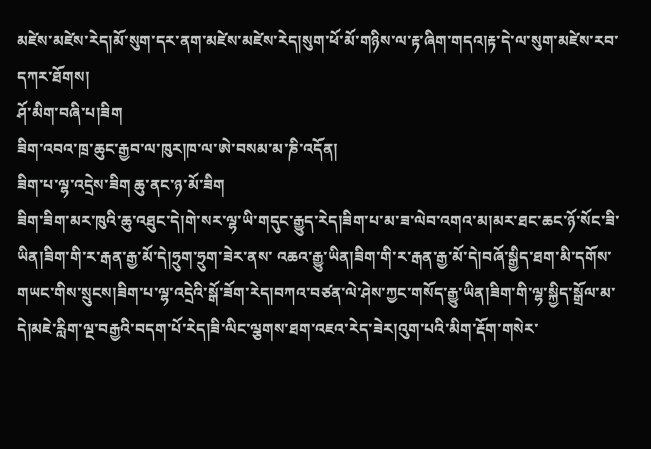མཛེས་མཛེས་རེད།མོ་སུག་དར་ནག་མཛེས་མཛེས་རེད།སུག་ཕོ་མོ་གཉིས་ལ་རྟ་ཞིག་གདའ།རྟ་དེ་ལ་སུག་མཛེས་རབ་དཀར་ཐོགས།
ཤོ་མིག་བཞི་པ།ཟིག
ཟིག་འབའ་ཁྲ་ཆུང་རྒྱབ་ལ་ཁུར།ཁ་ལ་ཨེ་བསམ་མ་ཎི་འདོན།
ཟིག་པ་ལྷ་འདྲེས་ཟིག ཆུ་ནང་ཉ་མོ་ཟིག
ཟིག་ཟིག་མར་ཁུའི་ཆུ་འཐུང་དེ།གེ་སར་ལྷ་ཡི་གདུང་རྒྱུད་རེད།ཟིག་པ་མ་ཟ་ལེབ་འགའ་མ།མར་ཐང་ཆང་ཉོ་སོང་ཟི་ཡིན།ཟིག་གི་ར་རྒན་རྒྱ་མོ་དེ།ཧྲུག་ཧྲུག་ཟེར་ནས་ འཆའ་རྒྱུ་ཡིན།ཟིག་གི་ར་རྒན་རྒྱ་མོ་དེ།བཞོ་སྒྱིད་ཐག་མི་དགོས་གཡང་གིས་སྲུངས།ཟིག་པ་ལྷ་འདྲེའི་སྒོ་ཟོག་རེད།བཀའ་བཙན་ལེ་ཤེས་ཀྱང་གསོད་རྒྱུ་ཡིན།ཟིག་གི་ལྷ་སྐྱིད་སྒྲོལ་མ་དེ།མཇེ་རླིག་ལྔ་བརྒྱའི་བདག་པོ་རེད།ཟི་ལིང་ལྕགས་ཐག་འཇའ་རེད་ཟེར།འུག་པའི་མིག་རྡོག་གསེར་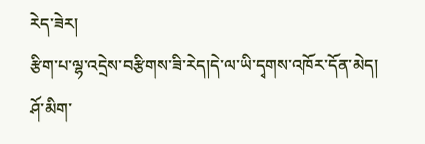རེད་ཟེར།
རྩིག་པ་ལྷ་འདྲེས་བརྩིགས་ཟི་རེད།དེ་ལ་ཡི་དྭགས་འཁོར་དོན་མེད།
ཤོ་མིག་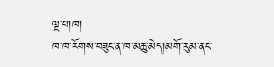ལྔ་པ།ཁ།
ཁ་ཁ་རོགས་བཟུང་ན་ཁ་མཆུ་མེད།མགོ་རུམ་ནང་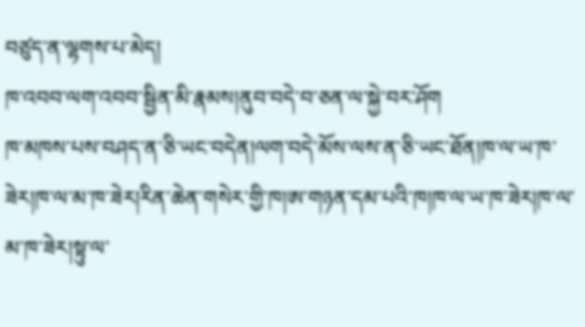བཙུད་ན་ལྷགས་པ་མེད།
ཁ་འབབ་ལག་འབབ་སྦྱིན་མི་རྣམས།ནུབ་བདེ་བ་ཅན་ལ་སྐྱེ་བར་ཤོག
ཁ་མཁས་པས་བཤད་ན་ཅི་ཡང་བདེན།ལག་བདེ་མོས་ལས་ན་ཅི་ཡང་ཐོན།ཁ་ལ་ཡ་ཁ་ཟེར།ཁ་ལ་མ་ཁ་ཟེར།རིན་ཆེན་གསེར་གྱི་ཁ།ཨ་གཉན་དམ་པའི་ཁ།ཁ་ལ་ཡ་ཁ་ཟེར།ཁ་ལ་མ་ཁ་ཟེར།སྟུ་ལ་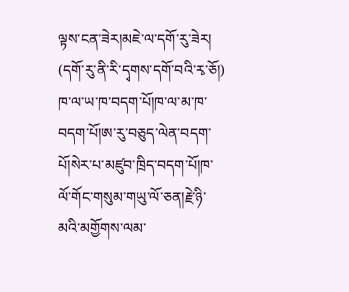ལྟས་ངན་ཟེར།མཇེ་ལ་དགོ་རུ་ཟེར།
(དགོ་རུ་ནི་རི་དྭགས་དགོ་བའི་རྭ་ཅོ།)
ཁ་ལ་ཡ་ཁ་བདག་པོ།ཁ་ལ་མ་ཁ་བདག་པོ།ཨ་རུ་བཅུད་ལེན་བདག་པོ།སེར་པ་མཛུབ་ཁྲིད་བདག་པོ།ཁ་ལོ་གོང་གསུམ་གཡུ་ལོ་ཅན།རྗེ་ཉི་མའི་མགྱོགས་ལམ་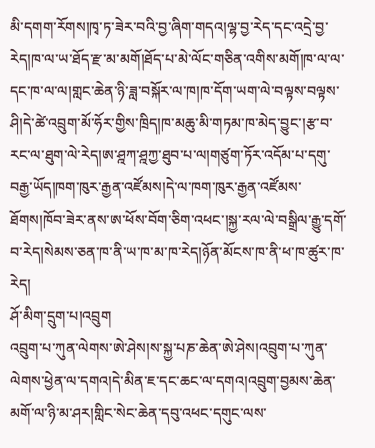མི་དགག་རོགས།ཁྭ་ཏ་ཟེར་བའི་བྱ་ཞིག་གདའ།ལྷ་བྱ་རེད་དང་འདྲེ་བྱ་རེད།ཁ་ལ་ཡ་ཐོད་རྫ་མ་མགོ།ཐོད་པ་མེ་ལོང་གཅིན་འགིས་མགོ།ཁ་ལ་ལ་དང་ཁ་ལ་ལ།གླང་ཆེན་ཉི་ཟླ་བསྐོར་ལ་ཁ།ཁ་དོག་ཡག་ལེ་བལྟས་བལྟས་ཤི།དེ་ཚེ་འབྲུག་མོ་ཧོར་གྱིས་ཁྲིད།ཁ་མཆུ་མི་གཏམ་ཁ་མེད་བྱུང་།རྩ་བ་རང་ལ་ཐུག་ལེ་རེད།ཨ་ཤྰཀ་ཤྰཀྱ་ཐུབ་པ་ལ།གཙུག་ཏོར་འདོམ་པ་དགུ་བརྒྱ་ཡོད།ཁག་ཁུར་རྒྱན་འཛོམས།དེ་ལ་ཁག་ཁུར་རྒྱན་འཛོམས་ཐོགས།ཁོབ་ཟེར་ནས་ཨ་ཕོས་བོག་ཅིག་འཕང་།སྐྱ་རལ་ལེ་བསྒྲིལ་རྒྱུ་དགོ་བ་རེད།སེམས་ཅན་ཁ་ནི་ཡ་ཁ་མ་ཁ་རེད།ཉོན་མོངས་ཁ་ནི་ཕ་ཁ་ཚུར་ཁ་རེད།
ཤོ་མིག་དྲུག་པ།འབྲུག
འབྲུག་པ་ཀུན་ལེགས་ཨེ་ཤེས།ས་སྐྱ་པཎ་ཆེན་ཨེ་ཤེས།འབྲུག་པ་ཀུན་ལེགས་ཕྱེན་ལ་དགའ།དེ་མིན་ཇ་དང་ཆང་ལ་དགའ།འབྲུག་བྱམས་ཆེན་མགོ་ལ་ཉི་མ་ཤར།གླིང་སེང་ཆེན་དབུ་འཕང་དགུང་ལས་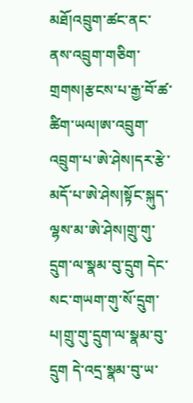མཐོ།འབྲུག་ཚང་ནང་ནས་འབྲུག་གཅིག་གྲགས།རྩངས་པ་རྒྱ་བོ་ཚ་ཚིག་ཡལ།ཨ་འབྲུག་འབྲུག་པ་ཨེ་ཤེས།དར་རྩེ་མདོ་པ་ཨེ་ཤེས།སྟོང་སྐུད་ལྷས་མ་ཨེ་ཤེས།གྲུ་གུ་དྲུག་ལ་སྣམ་བུ་དྲུག དེང་སང་གཡག་གུ་སོ་དྲུག་པ།གྲུ་གུ་དྲུག་ལ་སྣམ་བུ་དྲུག དེ་འདྲ་སྣམ་བུ་ཡ་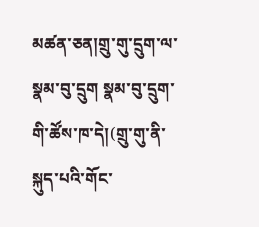མཚན་ཅན།གྲུ་གུ་དྲུག་ལ་སྣམ་བུ་དྲུག སྣམ་བུ་དྲུག་གི་ཚོས་ཁ་དེ།(གྲུ་གུ་ནི་སྐུད་པའི་གོང་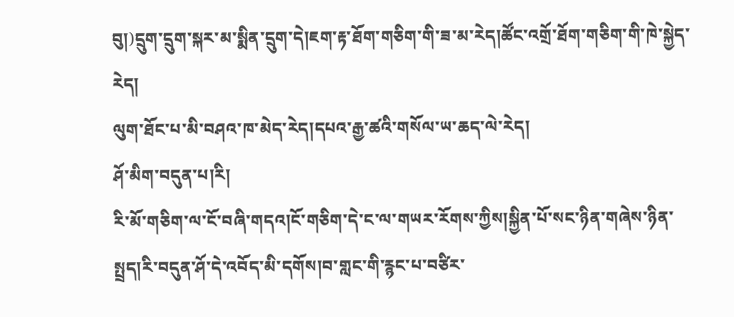བུ།)དྲུག་དྲུག་སྐར་མ་སྨིན་དྲུག་དེ།ཇག་རྟ་ཐོག་གཅིག་གི་ཟ་མ་རེད།ཚོང་འགྲོ་ཐོག་གཅིག་གི་ཁེ་སྐྱེད་རེད།
ལུག་ཐོང་པ་མི་བཤའ་ཁ་མེད་རེད།དཔའ་རྒྱ་ཚའི་གསོལ་ཡ་ཆད་ལེ་རེད།
ཤོ་མིག་བདུན་པ།རི།
རི་མོ་གཅིག་ལ་ངོ་བཞི་གདའ།ངོ་གཅིག་དེ་ང་ལ་གཡར་རོགས་ཀྱིས།སྐྱིན་པོ་སང་ཉིན་གཞེས་ཉིན་སྤྲད།རི་བདུན་ཤོ་དེ་འབོད་མི་དགོས།བ་གླང་གི་རྙང་པ་བཙིར་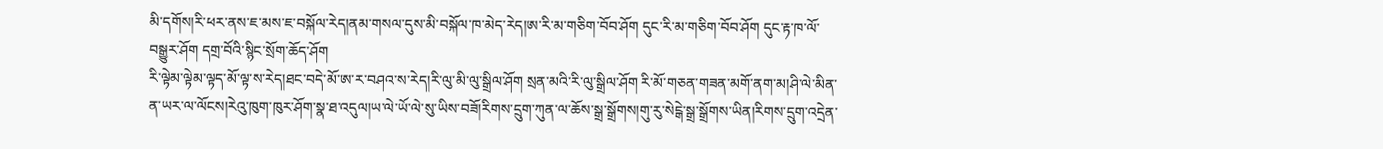མི་དགོས།རི་ཕར་ནས་ཇ་མས་ཇ་བསྐོལ་རེད།ནམ་གསལ་དུས་མི་བསྐོལ་ཁ་མེད་རེད།ཨ་རི་མ་གཅིག་བོབ་ཤོག དུང་རི་མ་གཅིག་བོབ་ཤོག དུང་རྟ་ཁ་ལོ་བསྒྱུར་ཤོག དགྲ་བོའི་སྙིང་སྲོག་ཆོད་ཤོག
རི་ལྟེམ་ལྟེམ་ལྟད་མོ་ལྟ་ས་རེད།ཐང་བདེ་མོ་ཨ་ར་བཤའ་ས་རེད།རི་ལུ་མི་ལུ་སྒྲིལ་ཤོག སྲན་མའི་རི་ལུ་སྒྲིལ་ཤོག རི་མོ་གཅན་གཟན་མགོ་ནག་མ།ཤི་ལེ་མིན་ན་ཡར་ལ་ལོངས།རེའུ་ཁུག་ཁུར་ཤོག་སྣ་ཐ་འདུལ།ཡ་ལེ་ཡོ་ལེ་སུ་ཡིས་བཟོ།རིགས་དྲུག་ཀུན་ལ་ཆོས་སྒྲ་སྒྲོགས།གུ་རུ་སེངྒེ་སྒྲ་སྒྲོགས་ཡིན།རིགས་དྲུག་འདྲེན་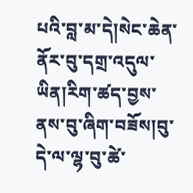པའི་བླ་མ་དེ།སེང་ཆེན་ནོར་བུ་དགྲ་འདུལ་ཡིན།རིག་ཚད་བྱས་ནས་བུ་ཞིག་བཟོས།བུ་དེ་ལ་ལྷ་བུ་ཚེ་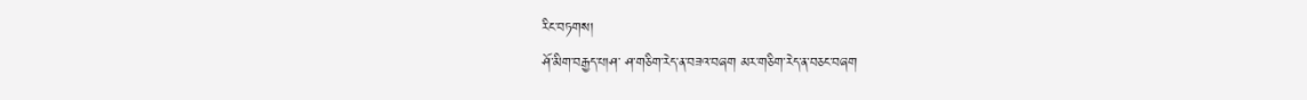རིང་བཏགས།
ཤོ་མིག་བརྒྱད་པ།ཤ་ ཤ་གཅིག་རེད་ན་བཟའ་བཞག མར་གཅིག་རེད་ན་བཅང་བཞག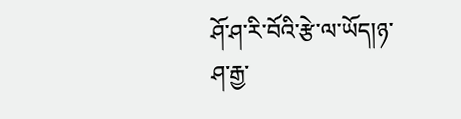ཤོ་ཤ་རི་བོའི་རྩེ་ལ་ཡོད།ཉ་ཤ་རྒྱ་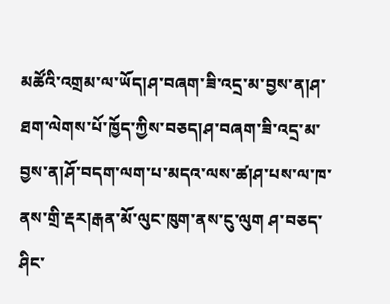མཚོའི་འགྲམ་ལ་ཡོད།ཤ་བཞག་ཟི་འདྲ་མ་བྱས་ན།ཤ་ཐག་ལེགས་པོ་ཁྱོད་ཀྱིས་བཅད།ཤ་བཞག་ཟི་འདྲ་མ་བྱས་ན།ཤོ་བདག་ལག་པ་མདའ་ལས་ཚ།ཤ་པས་ལ་ཁ་ནས་གྲི་རྡར།རྒན་མོ་ལུང་ཁུག་ནས་ངུ་ལུག ཤ་བཅད་ཤིང་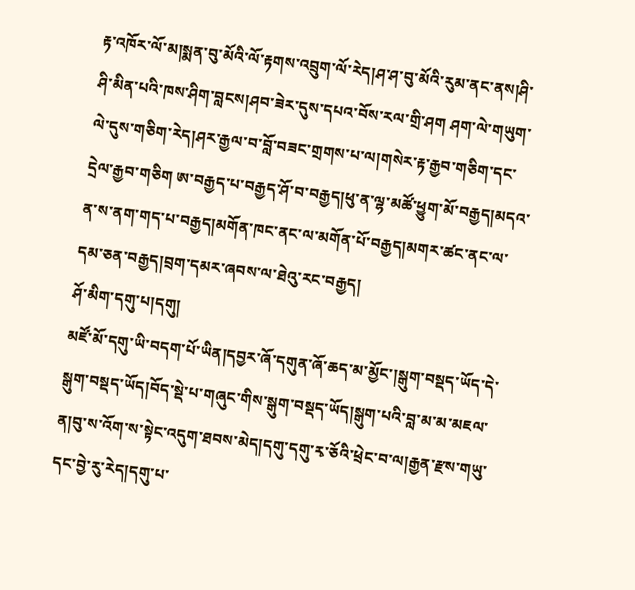རྟ་འཁོར་ལོ་མ།སྨན་བུ་མོའི་ལོ་རྟགས་འབྲུག་ལོ་རེད།ཤ་ཤ་བུ་མོའི་རུམ་ནང་ནས།ཤི་ཤི་མིན་པའི་ཁས་ཤིག་བླངས།ཤབ་ཟེར་དུས་དཔའ་བོས་རལ་གྲི་ཤག ཤག་ལེ་གཡུག་ལེ་དུས་གཅིག་རེད།ཤར་རྒྱལ་བ་བློ་བཟང་གྲགས་པ་ལ།གསེར་རྟ་རྒྱབ་གཅིག་དང་དྲེལ་རྒྱབ་གཅིག ཨ་བརྒྱད་པ་བརྒྱད་ཤོ་བ་བརྒྱད།ཕུ་ན་ལྷ་མཚོ་ཕྱུག་མོ་བརྒྱད།མདའ་ན་ས་ནག་གད་པ་བརྒྱད།མགོན་ཁང་ནང་ལ་མགོན་པོ་བརྒྱད།མགར་ཚང་ནང་ལ་དམ་ཅན་བརྒྱད།བྲག་དམར་ཞབས་ལ་ཐེའུ་རང་བརྒྱད།
ཤོ་མིག་དགུ་པ།དགུ།
མཛོ་མོ་དགུ་ཡི་བདག་པོ་ཡིན།དབྱར་ཞོ་དགུན་ཞོ་ཆད་མ་མྱོང་།སྒུག་བསྡད་ཡོད་དེ་སྒུག་བསྡད་ཡོད།བོད་སྡེ་པ་གཞུང་གིས་སྒུག་བསྡད་ཡོད།སྒུག་པའི་བླ་མ་མ་མཇལ་ན།བུ་ས་འོག་ས་སྟེང་འདུག་ཐབས་མེད།དགུ་དགུ་རྭ་ཅོའི་ཕྲེང་བ་ལ།རྒྱན་རྫས་གཡུ་དང་བྱེ་རུ་རེད།དགུ་པ་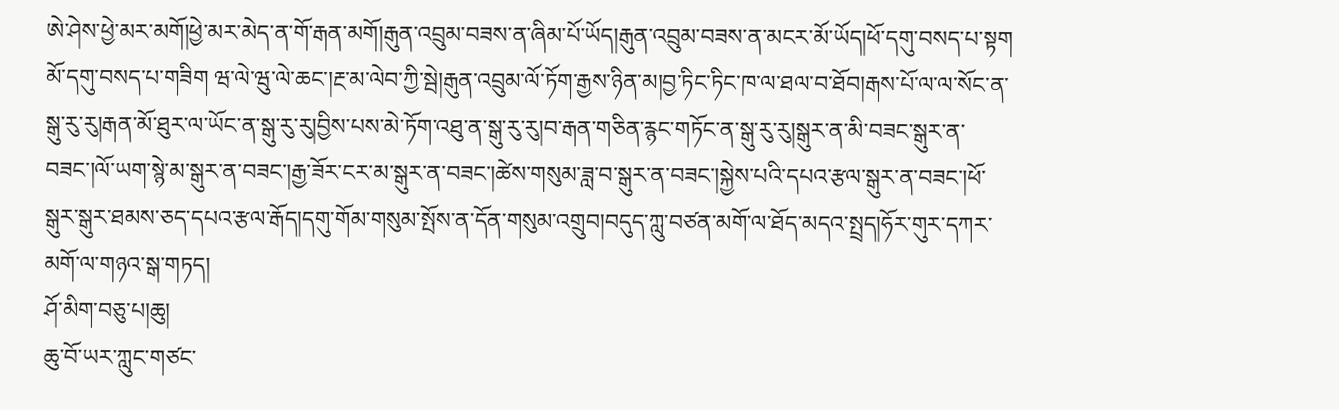ཨེ་ཤེས་ཕྱེ་མར་མགོ།ཕྱེ་མར་མེད་ན་གོ་རྒན་མགོ།རྒུན་འབྲུམ་བཟས་ན་ཞིམ་པོ་ཡོད།རྒུན་འབྲུམ་བཟས་ན་མངར་མོ་ཡོད།ཕོ་དགུ་བསད་པ་སྟག མོ་དགུ་བསད་པ་གཟིག ཝ་ལེ་ཝུ་ལེ་ཆང་།རྔ་མ་ལེབ་ཀྱི་སྦེ།རྒུན་འབྲུམ་ལོ་ཏོག་རྒྱས་ཉིན་མ།བྱ་ཏིང་ཏིང་ཁ་ལ་ཐལ་བ་ཐོབ།རྒས་པོ་ལ་ལ་སོང་ན་སྒུ་རུ་རུ།རྒན་མོ་ཐུར་ལ་ཡོང་ན་སྒུ་རུ་རུ།བྱིས་པས་མེ་ཏོག་འཐུ་ན་སྒུ་རུ་རུ།བ་རྒན་གཅིན་རྙང་གཏོང་ན་སྒུ་རུ་རུ།སྒུར་ན་མི་བཟང་སྒུར་ན་བཟང་།ལོ་ཡག་སྙེ་མ་སྒུར་ན་བཟང་།རྒྱ་ཟོར་ངར་མ་སྒུར་ན་བཟང་།ཚེས་གསུམ་ཟླ་བ་སྒུར་ན་བཟང་།སྐྱེས་པའི་དཔའ་རྩལ་སྒུར་ན་བཟང་།ཕོ་སྒུར་སྒུར་ཐམས་ཅད་དཔའ་རྩལ་རྒོད།དགུ་གོམ་གསུམ་སྤོས་ན་དོན་གསུམ་འགྲུབ།བདུད་ཀླུ་བཙན་མགོ་ལ་ཐོད་མདའ་སྤྲད།ཧོར་གུར་དཀར་མགོ་ལ་གཉའ་སྒ་གཏད།
ཤོ་མིག་བཅུ་པ།ཆུ།
ཆུ་བོ་ཡར་ཀླུང་གཙང་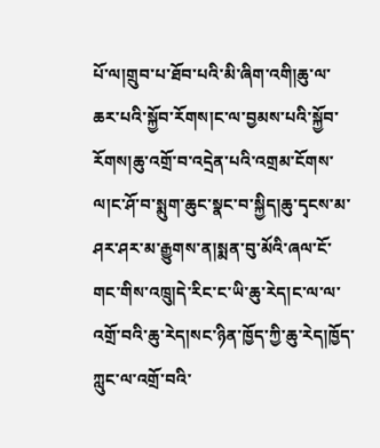པོ་ལ།གྲུབ་པ་ཐོབ་པའི་མི་ཞིག་འགི།ཆུ་ལ་ཆར་པའི་སྐྱོབ་རོགས།ང་ལ་བྱམས་པའི་སྐྱོབ་རོགས།ཆུ་འགྲོ་བ་འདྲེན་པའི་འགྲམ་ངོགས་ལ།ང་ཤོ་བ་སྨུག་ཆུང་སྣང་བ་སྐྱིད།ཆུ་དྭངས་མ་ཤར་ཤར་མ་རྒྱུགས་ན།སྨན་བུ་མོའི་ཞལ་ངོ་གང་གིས་འཁྲུ།དེ་རིང་ང་ཡི་ཆུ་རེད།ང་ལ་ལ་འགྲོ་བའི་ཆུ་རེད།སང་ཉིན་ཁྱོད་ཀྱི་ཆུ་རེད།ཁྱོད་ཀླུང་ལ་འགྲོ་བའི་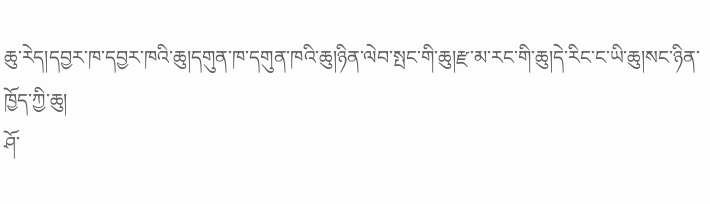ཆུ་རེད།དབྱར་ཁ་དབྱར་ཁའི་ཆུ།དགུན་ཁ་དགུན་ཁའི་ཆུ།ཉིན་ལེབ་སྤང་གི་ཆུ།རྫ་མ་རང་གི་ཆུ།དེ་རིང་ང་ཡི་ཆུ།སང་ཉིན་ཁྱོད་ཀྱི་ཆུ།
ཤོ་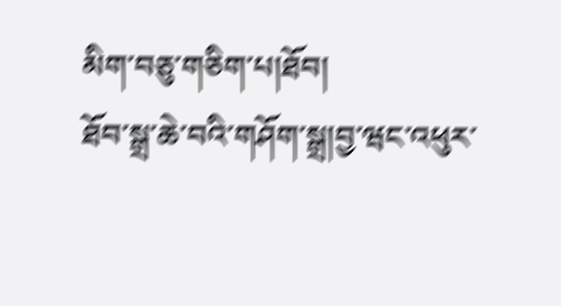མིག་བཅུ་གཅིག་པ།ཐོབ།
ཐོབ་སྒྲ་ཆེ་བའི་གཤོག་སྒྲ།བྱ་ཝང་འཕུར་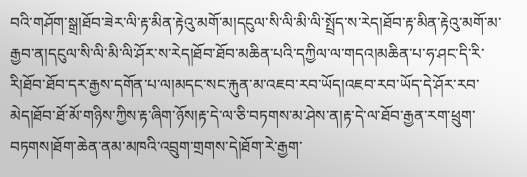བའི་གཤོག་སྒྲ།ཐོབ་ཟེར་ལི་རྟ་མིན་རྟེའུ་མགོ་མ།དངུལ་སི་ལི་མི་ལི་སྤྲོད་ས་རེད།ཐོབ་རྟ་མིན་རྟེའུ་མགོ་མ་རྒྱབ་ན།དངུལ་སི་ལི་མི་ལི་ཤོར་ས་རེད།ཐོབ་ཐོབ་མཆིན་པའི་དཀྱིལ་ལ་གདའ།མཆིན་པ་ཧ་ཤང་དི་རི་རི།ཐོབ་ཐོབ་དར་རྒྱས་དགོན་པ་ལ།མདང་སང་རྐུན་མ་འཇབ་རབ་ཡོད།འཇབ་རབ་ཡོད་དེ་ཤོར་རབ་མེད།ཐོབ་ཐོ་མོ་གཉིས་ཀྱིས་རྟ་ཞིག་ཉོས།རྟ་དེ་ལ་ཅི་བཏགས་མ་ཤེས་ན།རྟ་དེ་ལ་ཐོབ་རྒྱན་རག་ཕྲུག་བཏགས།ཐོག་ཆེན་ནམ་མཁའི་འབྲུག་གྲགས་དེ།ཐོག་རེ་རྒྱག་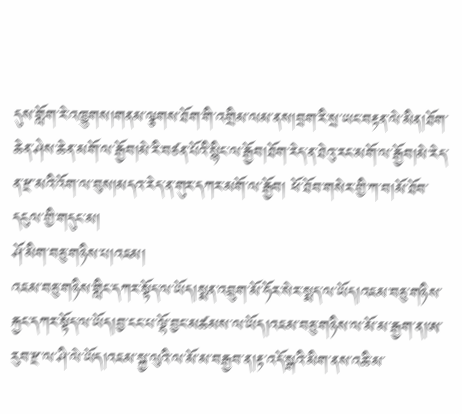དུས་གློག་རེ་འཁྱུགས།གནམ་ལྕགས་ཐོག་གི་འགྲིམ་ལམ་ནས།བྲག་རི་སྲ་ཡང་བརྟན་ལེ་མིན།ཐོག་ཆེན་ཤེས་ཆེན་མགོ་ལ་རྒྱོབ།མེ་རི་བཙན་པོའི་སྙིང་ལ་རྒྱོབ།ཐོག་རེད་ན་ཐེའུ་རང་མགོ་ལ་རྒྱོབ།མེ་རེད་ན་རྫ་མའི་འོག་ལ་བུས།མདའ་རེད་ན་གུར་དཀར་མགོ་ལ་རྒྱོབ། ཕོ་ཐོབ་གསེར་གྱི་ཀ་བ།མོ་ཐོབ་དངུལ་གྱི་གདུང་མ།
ཤོ་མིག་བཅུ་གཉིས་པ།འཇམ།
འཇམ་བཅུ་གཉིས་གླིང་དཀར་སྟོད་ལ་ཡོད།སྨན་འབྲུག་མོ་ཧོར་སེར་སྨད་ལ་ཡོད།འཇམ་བཅུ་གཉིས་རྐྱང་དཀར་སྟོད་ལ་ཡོད།བྱ་ངང་པ་ལྷོ་བྱང་མཚམས་ལ་ཡོད།འཇམ་བཅུ་གཉིས་ལ་མོ་མ་རྒྱག་ན།ཨ་རུབ་རྫ་ལ་ཤི་ལེ་ཡོད།འཇམ་སྐྱ་ལུའི་ལ་མོ་མ་བརྒྱབ་ན།རྟ་འདོ་སྒའི་མིག་ནས་འཆི་མ་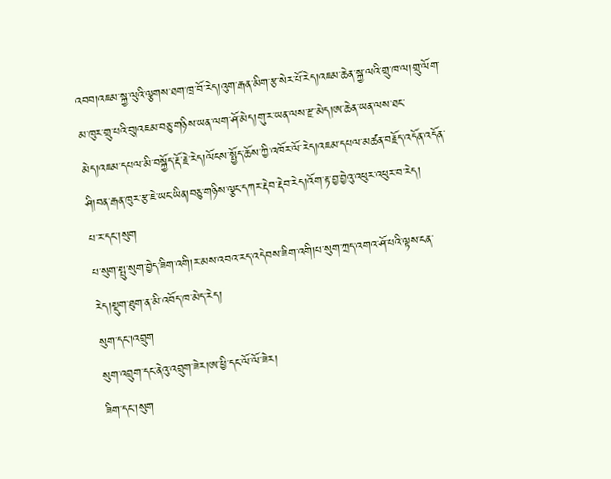འབབ།འཇམ་སྐྱ་ལུའི་ལྕགས་ཐག་ཁྲ་བོ་རེད།འུག་རྒན་མིག་རྩ་སེར་པོ་རེད།འཇམ་ཆེན་སྐྱ་ལའི་གྲུ་ཁ་ལ།གྲུ་ལོག་མ་ཁུར་གྲུ་པའི་བུ།འཇམ་བཅུ་གཉིས་ཡན་ལག་ཤོ་མེད།གུ་ར་ཡན་ལས་རྫ་མེད།ཨ་ཆེན་ཡན་ལས་ཐང་མེད།འཇམ་དཔལ་མི་བསྐྱོད་རྡོ་རྗེ་རེད།ལོངས་སྤྱོད་ཆོས་ཀྱི་འཁོར་ལོ་རེད།འཇམ་དཔལ་མཚན་བརྗོད་འདོན་འདོན་ཤི།བན་རྒན་ཁུར་རྩ་ཇེ་ཡང་ཡིན།བཅུ་གཉིས་ལྕང་དཀར་རྡེབ་རྡེབ་རེད།འོག་རྟ་བྱ་བྱེའུ་འཕུར་འཕུར་བ་རེད།
པ་ར་དང་།སུག
པ་སུག་སྤུ་སུག་བྱེད་ཟིག་འགི།ར་མས་འབའ་རད་འདེབས་ཟིག་འགི།པ་སུག་ཀྲད་འགའ་ཤོ་པའི་ལྟས་ངན་རེད།སྡུག་ཐུག་ན་མི་འབོད་ཁ་མེད་རེད།
སུག་དང་།འབྲུག
སུག་འབྲུག་དང་ནེའུ་འབྲུག་ཟེར།ཨ་ཕྱི་དང་ལོ་ལོ་ཟེར།
ཟིག་དང་།སུག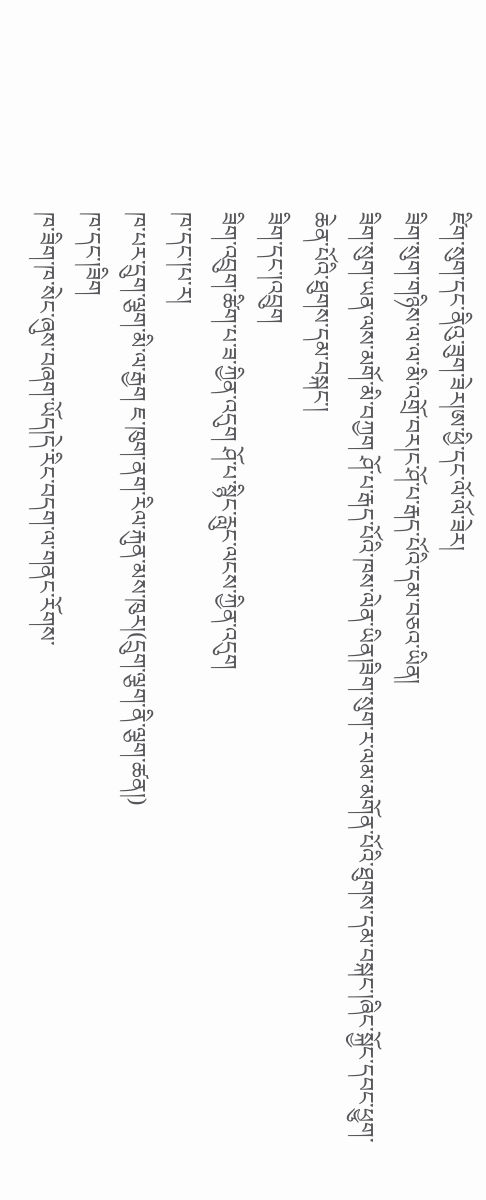ཛིག་སུག་དང་ནིའུ་ཟུག་ཟེར།ཨ་ཕྱི་དང་ལོ་ལོ་ཟེར།
ཟིག་སུག་གཉིས་ལ་ལ་མི་འགྲོ་བར།ང་ཤོ་པ་རྒད་པོའི་དམ་བཅའ་ཡིན།
ཟིག་སུག་ཡན་ལས་མགོ་མི་བཀྱག ཤོ་པ་རྒད་པོའི་ཁས་ལེན་ཡིན།ཟིག་སུག་ར་ལམ་མགོན་པོའི་ཐུགས་དམ་བསྐང་།ཞིང་སྐྱོང་དབང་ཕྱུག་ཆེན་པོའི་ཐུགས་དམ་བསྐང་།
ཟིག་དང་།འབྲུག
ཟིག་འབྲུག་ཚིག་པ་ཟ་ཀྱིན་འདུག ཤོ་པ་སྙིང་རླུང་ལངས་ཀྱིན་འདུག
ཁ་དང་།པ་ར།
ཁ་པར་དྲུག་ལྕག་མི་ལ་རྒྱག ཇ་ཁུག་ནག་རིལ་རྐུན་མས་ཁུར།(དྲུག་ལྕག་ནི་ལྕག་ཚན།)
ཁ་དང་།ཟིག
ཁ་ཟིག་ཁ་སེང་ཞུས་བཞག་ཡོད།དེ་རིང་བདག་ལ་གནང་རོགས་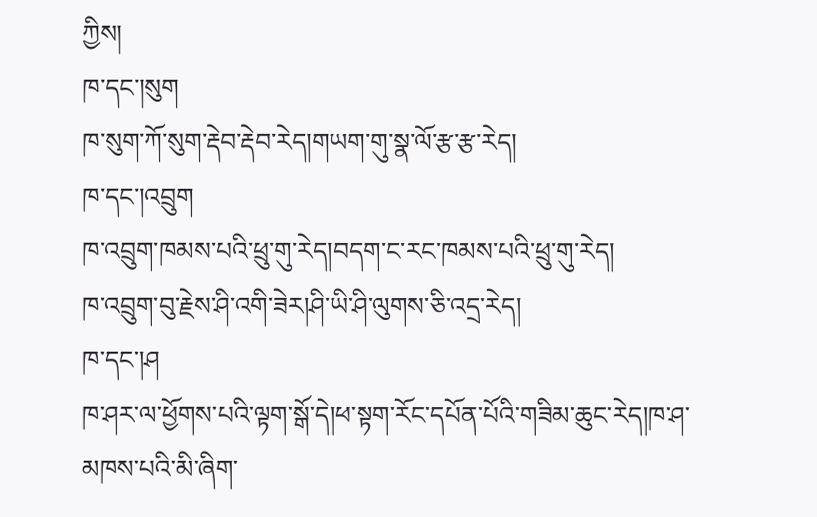ཀྱིས།
ཁ་དང་།སུག
ཁ་སུག་ཀོ་སུག་རྡེབ་རྡེབ་རེད།གཡག་གུ་སྣ་ལོ་རྩ་རྩ་རེད།
ཁ་དང་།འབྲུག
ཁ་འབྲུག་ཁམས་པའི་ཕྲུ་གུ་རེད།བདག་ང་རང་ཁམས་པའི་ཕྲུ་གུ་རེད།
ཁ་འབྲུག་བུ་རྗེས་ཤི་འགི་ཟེར།ཤི་ཡི་ཤི་ལུགས་ཅི་འདྲ་རེད།
ཁ་དང་།ཤ
ཁ་ཤར་ལ་ཕྱོགས་པའི་ལྟག་སྒོ་དེ།ཕ་སྟག་རོང་དཔོན་པོའི་གཟིམ་ཆུང་རེད།ཁ་ཤ་མཁས་པའི་མི་ཞིག་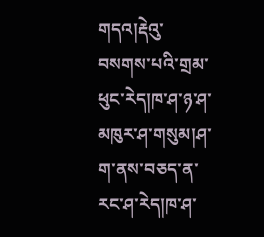གདའ།རྡེའུ་བསགས་པའི་གྲམ་ཕུང་རེད།ཁ་ཤ་ཉ་ཤ་མཁུར་ཤ་གསུམ།ཤ་ག་ནས་བཅད་ན་རང་ཤ་རེད།ཁ་ཤ་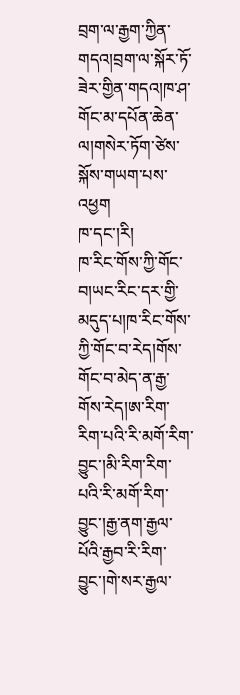བྲག་ལ་རྒྱག་ཀྱིན་གདའ།བྲག་ལ་སྐོར་ཏོ་ཟེར་གྱིན་གདའ།ཁ་ཤ་གོང་མ་དཔོན་ཆེན་ལ།གསེར་ཏོག་ཙེས་སྐོས་གཡག་པས་འཕྱག
ཁ་དང་།རི།
ཁ་རིང་གོས་ཀྱི་གོང་བ།ཡང་རིང་དར་གྱི་མདུད་པ།ཁ་རིང་གོས་ཀྱི་གོང་བ་རེད།གོས་གོང་བ་མེད་ན་རྒྱ་གོས་རེད།ཨ་རིག་རིག་པའི་རི་མགོ་རིག་བྱུང་།མི་རིག་རིག་པའི་རི་མགོ་རིག་བྱུང་།རྒྱ་ནག་རྒྱལ་པོའི་རྒྱབ་རི་རིག་བྱུང་།གེ་སར་རྒྱལ་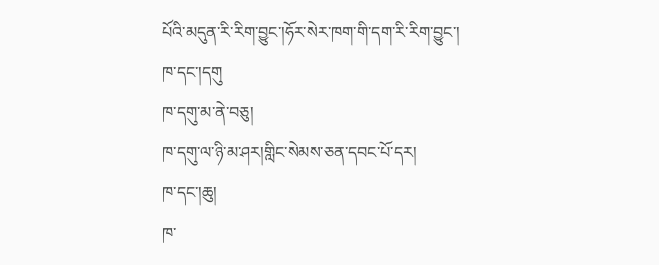པོའི་མདུན་རི་རིག་བྱུང་།ཧོར་སེར་ཁག་གི་དག་རི་རིག་བྱུང་།
ཁ་དང་།དགུ
ཁ་དགུ་མ་ནེ་བཅུ།
ཁ་དགུ་ལ་ཉི་མ་ཤར།གླིང་སེམས་ཅན་དབང་པོ་དར།
ཁ་དང་།ཆུ།
ཁ་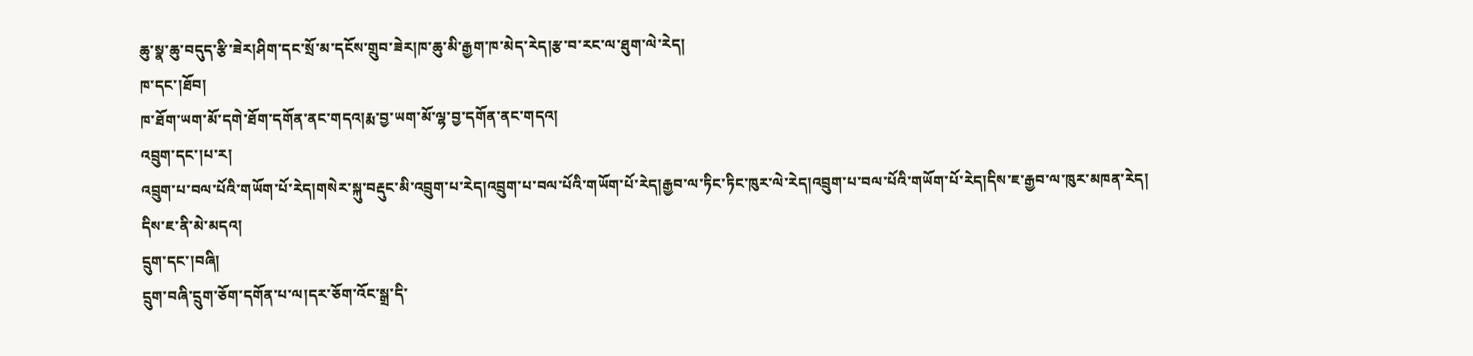ཆུ་སྣ་ཆུ་བདུད་རྩི་ཟེར།ཤིག་དང་སྲོ་མ་དངོས་གྲུབ་ཟེར།ཁ་ཆུ་མི་རྒྱག་ཁ་མེད་རེད།རྩ་བ་རང་ལ་ཐུག་ལེ་རེད།
ཁ་དང་།ཐོབ།
ཁ་ཐོག་ཡག་མོ་དགེ་ཐོག་དགོན་ནང་གདའ།རྨ་བྱ་ཡག་མོ་ལྷ་བྱ་དགོན་ནང་གདའ།
འབྲུག་དང་།པ་ར།
འབྲུག་པ་བལ་པོའི་གཡོག་པོ་རེད།གསེར་སྐུ་བརྡུང་མི་འབྲུག་པ་རེད།འབྲུག་པ་བལ་པོའི་གཡོག་པོ་རེད།རྒྱབ་ལ་ཏིང་ཏིང་ཁུར་ལེ་རེད།འབྲུག་པ་བལ་པོའི་གཡོག་པོ་རེད།དིས་ཇ་རྒྱབ་ལ་ཁུར་མཁན་རེད།
དིས་ཇ་ནི་མེ་མདའ།
དྲུག་དང་།བཞི།
དྲུག་བཞི་དྲུག་ཅོག་དགོན་པ་ལ།དར་ཅོག་འོང་སྒྲ་དི་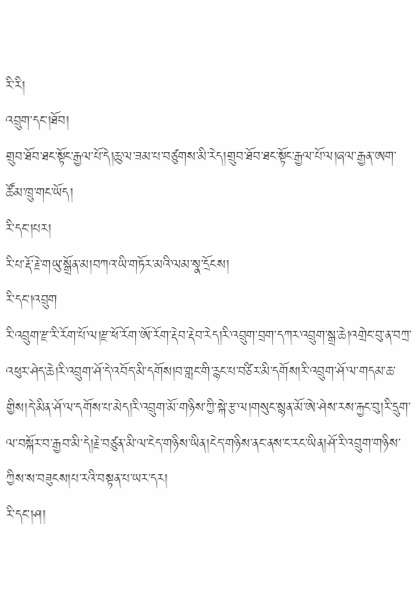རི་རི།
འབྲུག་དང་།ཐོབ།
གྲུབ་ཐོབ་ཐང་སྟོང་རྒྱལ་པོ་དེ།ཆུ་ལ་ཟམ་པ་བཙུགས་མི་རེད།གྲུབ་ཐོབ་ཐང་སྟོང་རྒྱལ་པོ་ལ།ཞལ་རྒྱན་ཨག་ཚོམ་ཁྲུ་གང་ཡོད།
རི་དང་།པར།
རི་པ་རྡོ་རྗེ་གཡུ་སྒྲོན་མ།བཀའ་ཡི་གཏོར་མའི་ལམ་སྣ་དྲོངས།
རི་དང་།འབྲུག
རི་འབྲུག་རྫ་རི་རོག་པོ་ལ།རྫ་ཕོ་རོག་ཨོ་རོག་རྡེབ་རྡེབ་རེད།རི་འབྲུག་བྲག་དཀར་འབྲུག་སྒྲ་ཆེ།འགྲེང་བུ་ན་བཀྲ་འཕུར་ཤེད་ཆེ།རི་འབྲུག་ཤོ་དེ་འབོད་མི་དགོས།བ་གླང་གི་རྙང་པ་བཙིར་མི་དགོས།རི་འབྲུག་ཤོ་ལ་གདམ་ཆ་གྱིས།དེ་མིན་ཤོ་ལ་དགོས་པ་མེད།རི་འབྲུག་མོ་གཉིས་ཀྱི་སྐེ་རྩ་ལ།གསུང་སྙན་མོ་ཨེ་ཤེས་རས་རྐྱང་བུ།རི་དྲུག་ལ་བསྐོར་བ་རྒྱབ་མི་དེ།རྗེ་བཙུན་མི་ལ་ངེད་གཉིས་ཡིན།ངེད་གཉིས་ནང་ནས་ང་རང་ཡིན།ཤོ་རི་འབྲུག་གཉིས་ཀྱིས་ས་བཟུངས།པ་རའི་བསྟན་པ་ཡར་དར།
རི་དང་།ཤ།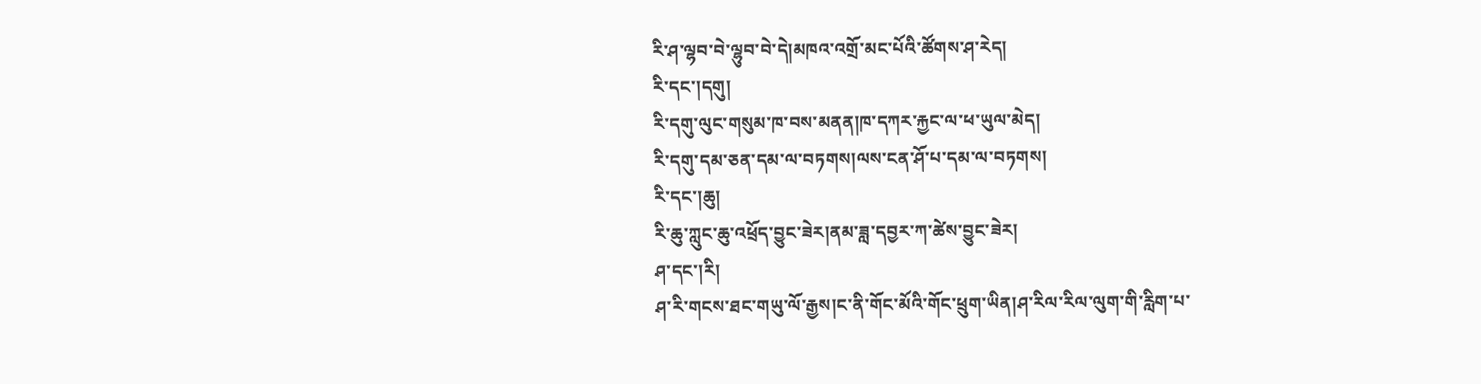རི་ཤ་ལྷབ་བེ་ལྷུབ་བེ་དེ།མཁའ་འགྲོ་མང་པོའི་ཚོགས་ཤ་རེད།
རི་དང་།དགུ།
རི་དགུ་ལུང་གསུམ་ཁ་བས་མནན།ཁ་དཀར་རྐྱང་ལ་ཕ་ཡུལ་མེད།
རི་དགུ་དམ་ཅན་དམ་ལ་བཏགས།ལས་ངན་ཤོ་པ་དམ་ལ་བཏགས།
རི་དང་།ཆུ།
རི་ཆུ་ཀླུང་ཆུ་འཕྲོད་བྱུང་ཟེར།ནམ་ཟླ་དབྱར་ཀ་ཚེས་བྱུང་ཟེར།
ཤ་དང་།རི།
ཤ་རི་གངས་ཐང་གཡུ་ལོ་རྒྱས།ང་ནི་གོང་མོའི་གོང་ཕྲུག་ཡིན།ཤ་རིལ་རིལ་ལུག་གི་རླིག་པ་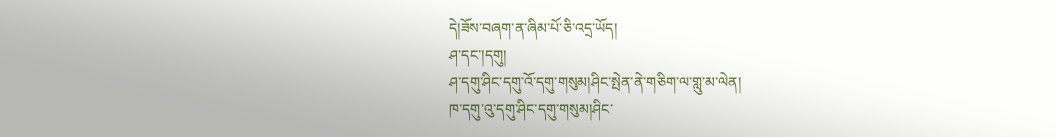དེ།ཟོས་བཞག་ན་ཞིམ་པོ་ཅི་འདྲ་ཡོད།
ཤ་དང་།དགུ།
ཤ་དགུ་ཤིང་དགུ་འོ་དགུ་གསུམ།ཤིང་སྤེན་ནེ་གཅིག་ལ་གླུ་མ་ལེན།
ཁ་དགུ་འུ་དགུ་ཤིང་དགུ་གསུམ།ཤིང་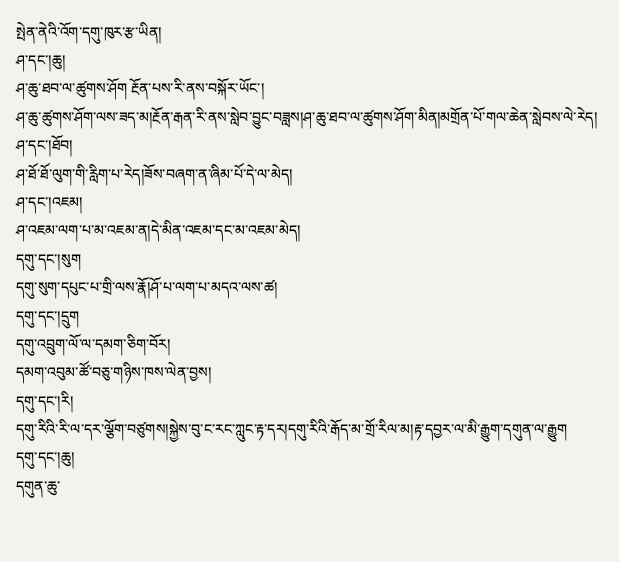སྤེན་ནེའི་འོག་དགུ་ཁུར་རྩ་ཡིན།
ཤ་དང་།ཆུ།
ཤ་ཆུ་ཐབ་ལ་ཚུགས་ཤོག རྔོན་པས་རི་ནས་བསྐོར་ཡོང་།
ཤ་ཆུ་ཚུགས་ཤོག་ལས་ཟད་མ།རྔོན་རྒན་རི་ནས་སླེབ་བྱུང་བཟླས།ཤ་ཆུ་ཐབ་ལ་ཚུགས་ཤོག་མིན།མགྲོན་པོ་གལ་ཆེན་སླེབས་ལེ་རེད།
ཤ་དང་།ཐོབ།
ཤ་ཐོ་ཐོ་ལུག་གི་རླིག་པ་རེད།ཟོས་བཞག་ན་ཞིམ་པོ་དེ་ལ་མེད།
ཤ་དང་།འཇམ།
ཤ་འཇམ་ལག་པ་མ་འཇམ་ན།དེ་མིན་འཇམ་དང་མ་འཇམ་མེད།
དགུ་དང་།སུག
དགུ་སུག་དཔུང་པ་གྲི་ལས་རྣོ།ཤོ་པ་ལག་པ་མདའ་ལས་ཚ།
དགུ་དང་།དྲུག
དགུ་འབྲུག་ལོ་ལ་དམག་ཅིག་བོར།
དམག་འབུམ་ཚོ་བཅུ་གཉིས་ཁས་ལེན་བྱས།
དགུ་དང་།རི།
དགུ་རིའི་རི་ལ་དར་ལྕོག་བཙུགས།སྐྱེས་བུ་ང་རང་ཀླུང་རྟ་དར།དགུ་རིའི་རྒོད་མ་གྲོ་རིལ་མ།རྟ་དབྱར་ལ་མི་རྒྱུག་དགུན་ལ་རྒྱུག
དགུ་དང་།ཆུ།
དགུན་ཆུ་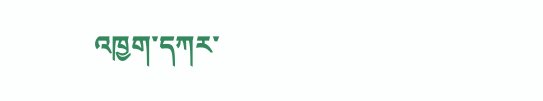འཁྱག་དཀར་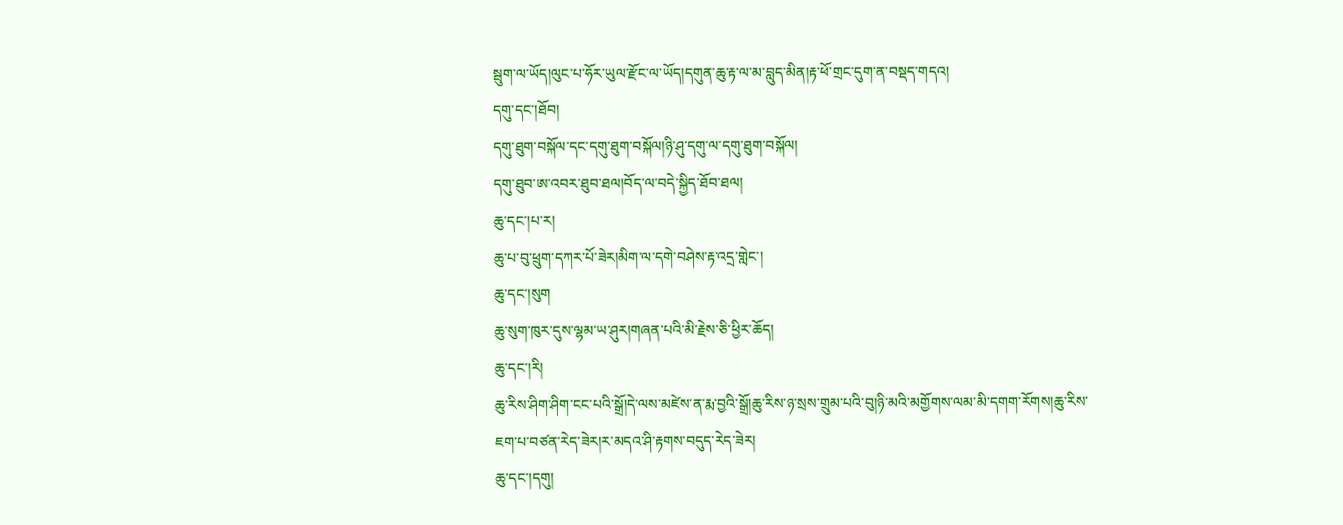སྦུག་ལ་ཡོད།ལུང་པ་ཧོར་ཡུལ་རྫོང་ལ་ཡོད།དགུན་ཆུ་རྟ་ལ་མ་བླུད་མིན།རྟ་ཕོ་གྲང་དུག་ན་བསྡད་གདའ།
དགུ་དང་།ཐོབ།
དགུ་ཐུག་བསྐོལ་དང་དགུ་ཐུག་བསྐོལ།ཉི་ཤུ་དགུ་ལ་དགུ་ཐུག་བསྐོལ།
དགུ་ཐུབ་ཨ་འབར་ཐུབ་ཐལ།བོད་ལ་བདེ་སྐྱིད་ཐོབ་ཐལ།
ཆུ་དང་།པ་ར།
ཆུ་པ་བུ་ཕྲུག་དཀར་པོ་ཟེར།མིག་ལ་དགེ་བཤེས་རྟ་འདྲ་གླེང་།
ཆུ་དང་།སུག
ཆུ་སུག་ཁུར་དུས་ལྷམ་ཡ་ཤུར།གཞན་པའི་མི་རྗེས་ཅི་ཕྱིར་ཆོད།
ཆུ་དང་།རི།
ཆུ་རིས་ཤིག་ཤིག་ངང་པའི་སྒྲོ།དེ་ལས་མཛེས་ན་རྨ་བྱའི་སྒྲོ།ཆུ་རིས་ཉ་སྲས་གྲུམ་པའི་བུ།ཉི་མའི་མགྱོགས་ལམ་མི་དགག་རོགས།ཆུ་རིས་ཇག་པ་བཙན་རེད་ཟེར།ར་མདའ་ཤི་རྟགས་བདུད་རེད་ཟེར།
ཆུ་དང་།དགུ།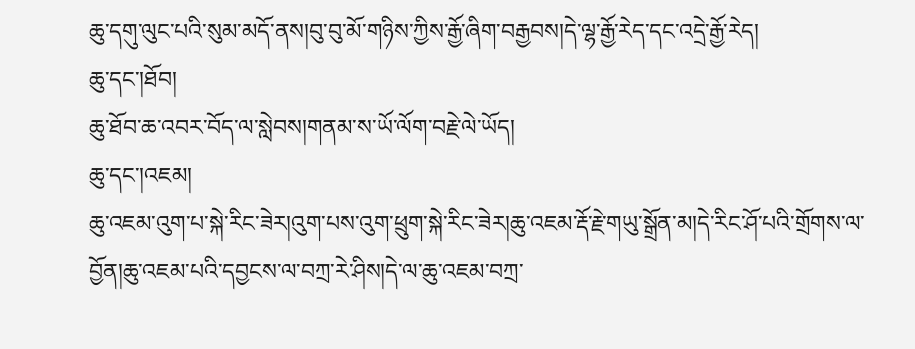ཆུ་དགུ་ལུང་པའི་སུམ་མདོ་ནས།བུ་བུ་མོ་གཉིས་ཀྱིས་རྒྱོ་ཞིག་བརྒྱབས།དེ་ལྷ་རྒྱོ་རེད་དང་འདྲེ་རྒྱོ་རེད།
ཆུ་དང་།ཐོབ།
ཆུ་ཐོབ་ཆ་འབར་བོད་ལ་སླེབས།གནམ་ས་ཡོ་ལོག་བརྗེ་ལེ་ཡོད།
ཆུ་དང་།འཇམ།
ཆུ་འཇམ་འུག་པ་སྐེ་རིང་ཟེར།འུག་པས་འུག་ཕྲུག་སྐེ་རིང་ཟེར།ཆུ་འཇམ་རྡོ་རྗེ་གཡུ་སྒྲོན་མ།དེ་རིང་ཤོ་པའི་གྲོགས་ལ་བྱོན།ཆུ་འཇམ་པའི་དབྱངས་ལ་བཀྲ་རེ་ཤིས།དེ་ལ་ཆུ་འཇམ་བཀྲ་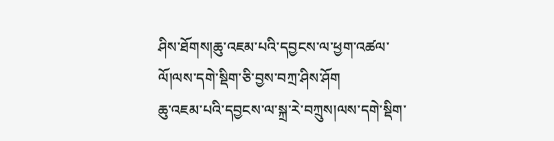ཤིས་ཐོགས།ཆུ་འཇམ་པའི་དབྱངས་ལ་ཕྱག་འཚལ་ལོ།ལས་དགེ་སྡིག་ཅི་བྱས་བཀྲ་ཤིས་ཤོག
ཆུ་འཇམ་པའི་དབྱངས་ལ་སྐྲ་རེ་བཀྲུས།ལས་དགེ་སྡིག་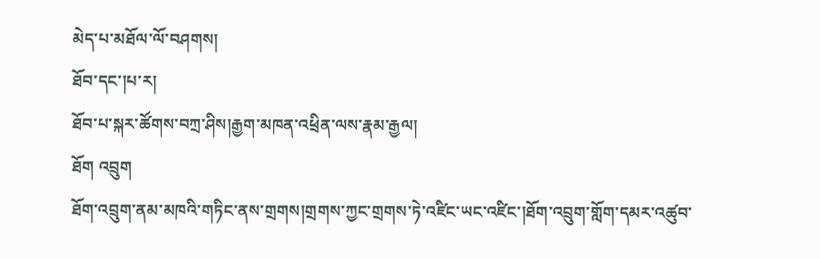མེད་པ་མཐོལ་ལོ་བཤགས།
ཐོབ་དང་།པ་ར།
ཐོབ་པ་སྐར་ཚོགས་བཀྲ་ཤིས།རྒྱག་མཁན་འཕྲིན་ལས་རྣམ་རྒྱལ།
ཐོག འབྲུག
ཐོག་འབྲུག་ནམ་མཁའི་གཏིང་ནས་གྲགས།གྲགས་ཀྱང་གྲགས་ཏེ་འཛིང་ཡང་འཛིང་།ཐོག་འབྲུག་གློག་དམར་འཚུབ་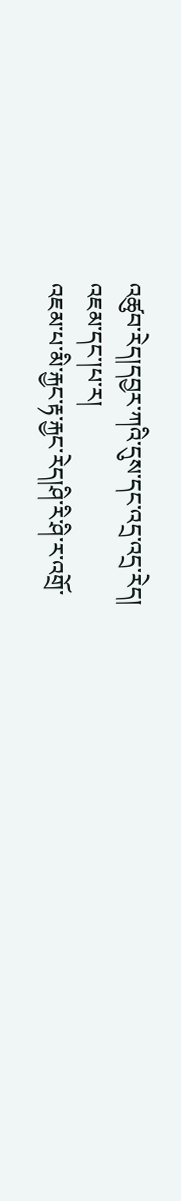འཚུབ་རེད།དབྱར་ཀའི་དུས་དང་འདྲ་འདྲ་རེད།
འཇམ་དང་།པ་ར།
འཇམ་པ་མི་རྐྱང་རྟ་རྐྱང་རེད།ཤི་རི་ཤི་ར་འགྲོ་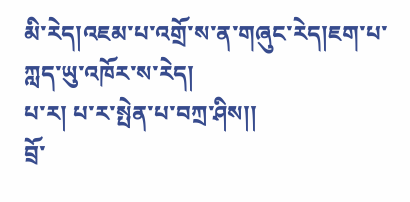མི་རེད།འཇམ་པ་འགྲོ་ས་ན་གཞུང་རེད།ཇག་པ་ཀླད་ཡུ་འཁོར་ས་རེད།
པ་ར། པ་ར་སྤེན་པ་བཀྲ་ཤིས།།
བྲོ་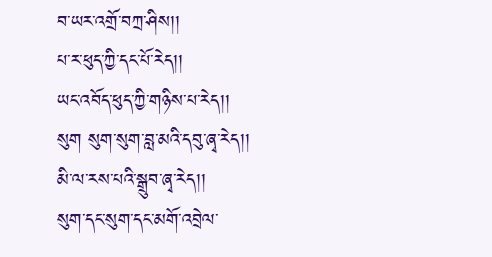བ་ཡར་འགྲོ་བཀྲ་ཤིས།།
པ་ར་ཕུད་ཀྱི་དང་པོ་རེད།།
ཡང་འབོད་ཕུད་ཀྱི་གཉིས་པ་རེད།།
སུག སུག་སུག་བླ་མའི་དབུ་ཞྭ་རེད།།
མི་ལ་རས་པའི་སྒྲུབ་ཞྭ་རེད།།
སུག་དང་སུག་དང་མགོ་འབྲེལ་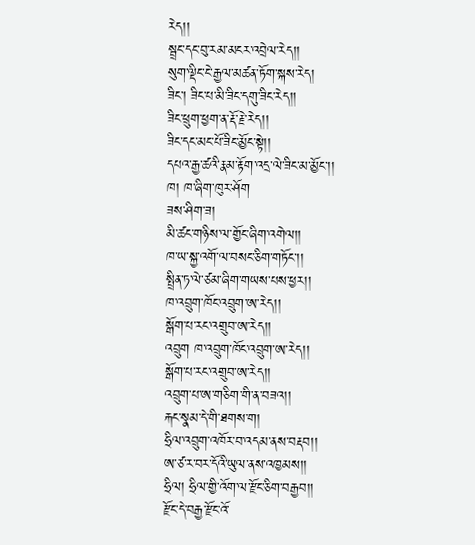རེད།།
སྦྲང་དང་བུ་རམ་མངར་འབྲེལ་རེད།།
སུག་ལྡིང་ངེ་རྒྱལ་མཚན་ཏོག་སྐས་རེད།
ཟིང་། ཟིང་པ་མི་ཟིང་དགུ་ཟིང་རེད།།
ཟིང་ཕྲུག་ཕྱག་ན་རྡོ་རྗེ་རེད།།
ཟིང་དང་མང་པོ་ཟིང་མྱོང་སྟེ།།
དཔའ་རྒྱ་ཚའི་རྣམ་རྟོག་འདྲ་ལེ་ཟིང་མ་མྱོང་།།
ཁ། ཁ་ཞིག་ཁུར་ཤོག
ཟས་ཤིག་ཟ།
མི་ཚང་གཉིས་ལ་གྱོང་ཞིག་འགེལ།།
ཁ་ཡ་སྐྱ་འགོ་ལ་བསང་ཅིག་གཏོང་།།
སྤྲིན་ཏ་ལེ་ཙམ་ཞིག་གཡས་པས་ཕྱར།།
ཁ་འབྲུག་ཁོང་འབྲུག་ཨ་རེད།།
སྒོག་པ་རང་འགྲུབ་ཨ་རེད།།
འབྲུག ཁ་འབྲུག་ཁོང་འབྲུག་ཨ་རེད།།
སྒོག་པ་རང་འགྲུབ་ཨ་རེད།།
འབྲུག་པ་ཨ་གཅིག་གི་ན་བཟའ།།
རྐང་སྣམ་དེ་གི་ཐགས་ག།
ཧྲིལ་འབྲུག་འཁོར་བ་འདམ་ནས་བརྡབ།།
ཨ་ཙ་ར་བར་དོའི་ཡུལ་ནས་འཁྱམས།།
ཧྲིལ། ཧྲིལ་གྱི་འོག་ལ་རྫོང་ཅིག་བརྒྱབ།།
རྫོང་དེ་བརྒྱ་རྫོང་འོ་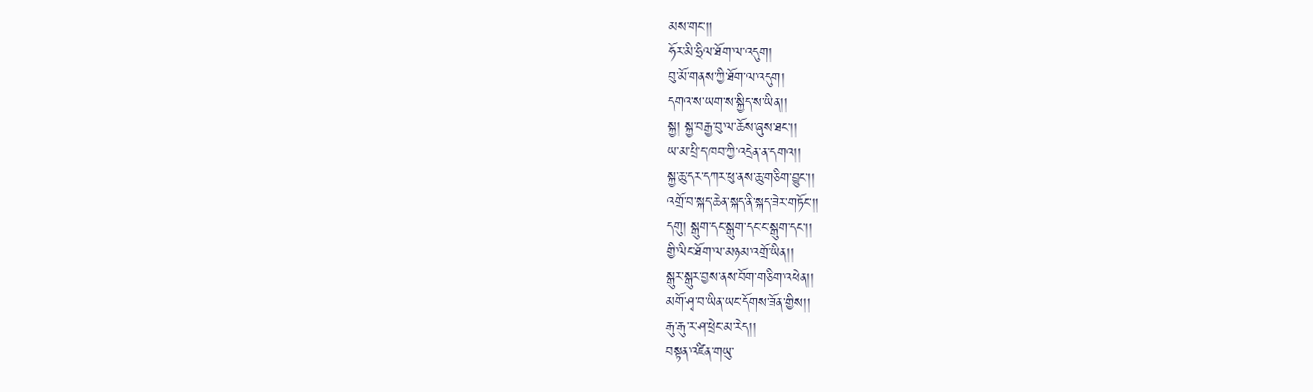མས་གང་།།
ཧོར་མི་ཧྲིལ་ཐོག་ལ་འདུག།
བུ་མོ་གནས་ཀྱི་ཐོག་ལ་འདུག།
དགའ་ས་ཡག་ས་སྐྱིད་ས་ཡིན།།
སྐྱ། སྐྱ་བརྒྱ་བུ་ལ་ཆོས་ཞུས་ཐང་།།
ཡ་མ་པྲི་ད་ཁབ་ཀྱི་འདྲེན་ན་དགའ།།
སྐྱ་ཆུ་དར་དཀར་ཕུ་ནས་ཆུ་གཅིག་བྱུང་།།
འགྲོ་བ་སྐད་ཆེན་སྐད་ནི་སྐད་ཟེར་གཏོང་།།
དགུ། སྒུག་དང་སྒུག་དང་ང་སྒུག་དང་།།
གྱི་ལིང་ཐོག་ལ་མཉམ་འགྲོ་ཡིན།།
སྒུར་སྒུར་བྱས་ནས་བོག་གཅིག་འཕེན།།
མགོ་ཤྭ་བ་ཡིན་ཡང་དོགས་ཟོན་གྱིས།།
རྒུ་རྒུ་ར་ཤ་ཕྲེང་མ་རེད།།
བསྟན་འཛིན་གཡུ་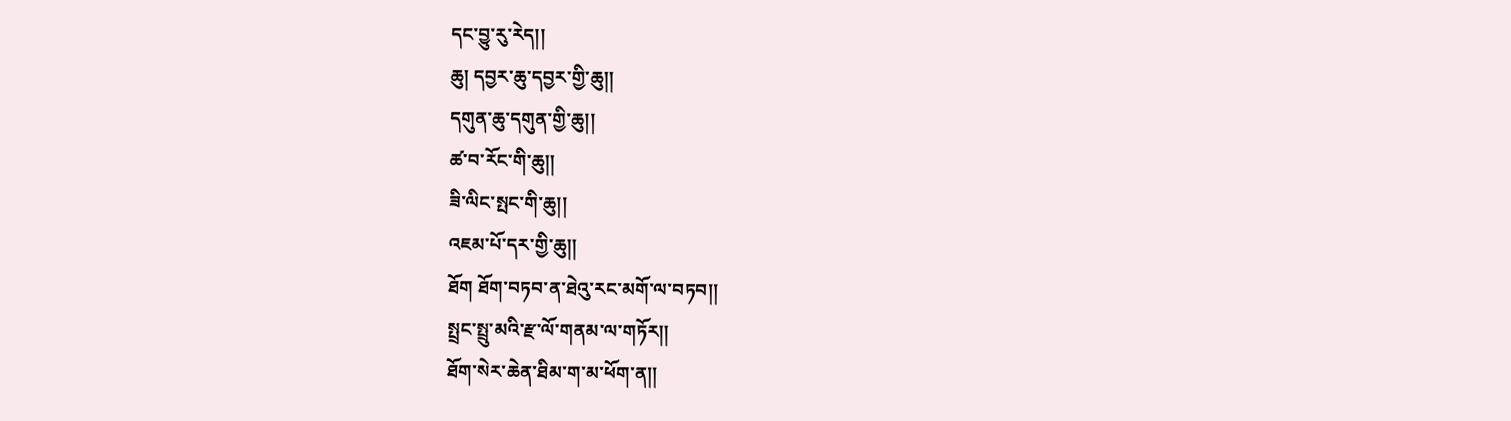དང་བྱུ་རུ་རེད།།
ཆུ། དབྱར་ཆུ་དབྱར་གྱི་ཆུ།།
དགུན་ཆུ་དགུན་གྱི་ཆུ།།
ཚ་བ་རོང་གི་ཆུ།།
ཟི་ལིང་སྤང་གི་ཆུ།།
འཇམ་པོ་དར་གྱི་ཆུ།།
ཐོག ཐོག་བཏབ་ན་ཐེའུ་རང་མགོ་ལ་བཏབ།།
སྤྲང་སྤྲུ་མའི་རྫ་ལོ་གནམ་ལ་གཏོར།།
ཐོག་སེར་ཆེན་ཐིམ་ག་མ་ཕོག་ན།།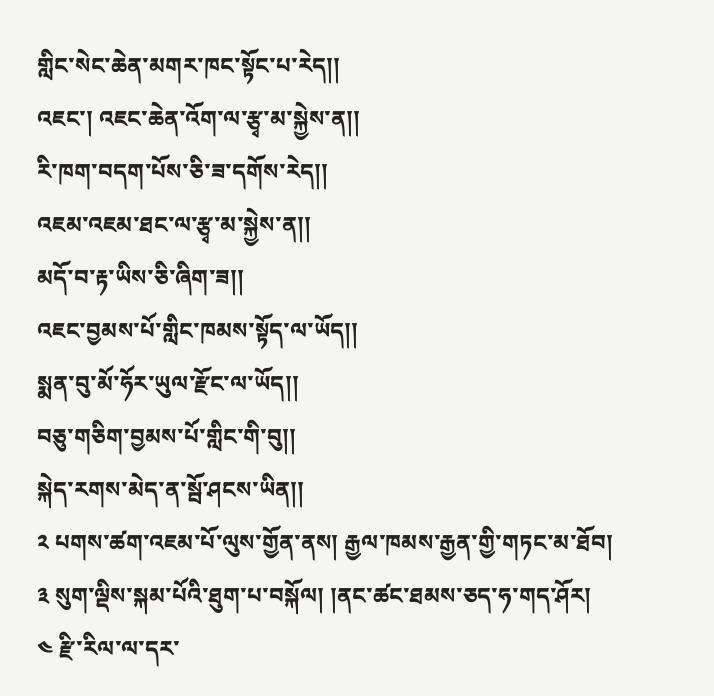གླིང་སེང་ཆེན་མགར་ཁང་སྟོང་པ་རེད།།
འཇང་། འཇང་ཆེན་འོག་ལ་རྩྭ་མ་སྐྱེས་ན།།
རི་ཁག་བདག་པོས་ཅི་ཟ་དགོས་རེད།།
འཇམ་འཇམ་ཐང་ལ་རྩྭ་མ་སྐྱེས་ན།།
མདོ་བ་རྟ་ཡིས་ཅི་ཞིག་ཟ།།
འཇང་བྱམས་པོ་གླིང་ཁམས་སྟོད་ལ་ཡོད།།
སྨན་བུ་མོ་ཧོར་ཡུལ་རྫོང་ལ་ཡོད།།
བཅུ་གཅིག་བྱམས་པོ་གླིང་གི་བུ།།
སྐེད་རགས་མེད་ན་སྦོ་ཤངས་ཡིན།།
༢ པགས་ཚག་འཇམ་པོ་ལུས་གྱོན་ནས། རྒྱལ་ཁམས་རྒྱན་གྱི་གཏང་མ་ཐོབ།
༣ སུག་ལྡིས་སྐམ་པོའི་ཐུག་པ་བསྐོལ། །ནང་ཚང་ཐམས་ཅད་ཧ་གད་ཤོར།
༤ རྫི་རིལ་ལ་དར་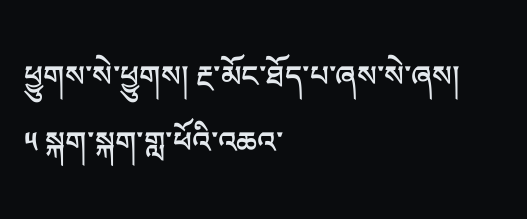ཕྱུགས་སེ་ཕྱུགས། རྔ་མོང་ཐོད་པ་ཞས་སེ་ཞས།
༥ སྐག་སྐག་གླ་ཕོའི་འཆའ་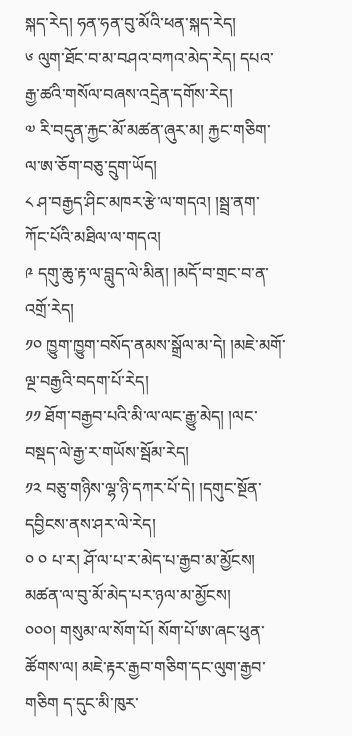སྐད་རེད། ཧན་ཧན་བུ་མོའི་ཕན་སྐད་རེད།
༦ ལུག་ཐོང་བ་མ་བཤའ་བཀའ་མེད་རེད། དཔའ་རྒྱ་ཚའི་གསོལ་བཞས་འདྲེན་དགོས་རེད།
༧ རི་བདུན་རྐྱང་མོ་མཚན་ཞུར་མ། རྐྱང་གཅིག་ལ་ཨ་ཅོག་བཅུ་དྲུག་ཡོད།
༨ ཤ་བརྒྱད་ཤིང་མཁར་རྩེ་ལ་གདའ། །སྦྲ་ནག་ཀོང་པོའི་མཐིལ་ལ་གདའ།
༩ དགུ་ཆུ་རྟ་ལ་བླུད་ལེ་མིན། །མདོ་བ་གྲང་བ་ན་འགྲོ་རེད།
༡༠ ཁྱུག་ཁྱུག་བསོད་ནམས་སྒྲོལ་མ་དེ། །མཇེ་མགོ་ལྔ་བརྒྱའི་བདག་པོ་རེད།
༡༡ ཐོག་བརྒྱབ་པའི་མི་ལ་ལང་རྒྱུ་མེད། །ལང་བསྡད་ལེ་རྒྱ་ར་གཡོས་སྦོམ་རེད།
༡༢ བཅུ་གཉིས་ལྷ་ཉི་དཀར་པོ་དེ། །དགུང་སྔོན་དབྱིངས་ནས་ཤར་ལེ་རེད།
༠ ༠ པ་ར། ཤོ་ལ་པ་ར་མེད་པ་རྒྱབ་མ་མྱོངས། མཚན་ལ་བུ་མོ་མེད་པར་ཉལ་མ་མྱོངས།
༠༠༠། གསུམ་ལ་སོག་པོ། སོག་པོ་ཨ་ཞང་ཕུན་ཚོགས་ལ། མཇེ་རྟར་རྒྱབ་གཅིག་དང་ལུག་རྒྱབ་གཅིག ད་དུང་མི་ཁུར་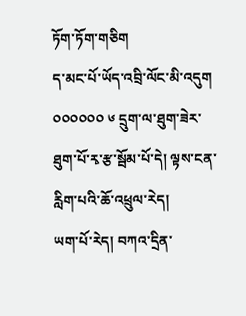ཏོག་ཏོག་གཅིག
ད་མང་པོ་ཡོད་འབྲི་ལོང་མི་འདུག
༠༠༠༠༠༠ ༦ དྲུག་ལ་ཐུག་ཟེར་ ཐུག་པོ་རྭ་རྩ་སྦོམ་པོ་དེ། ལྟས་ངན་རླིག་པའི་ཆོ་འཕྲུལ་རེད།
ཡག་པོ་རེད། བཀའ་དྲིན་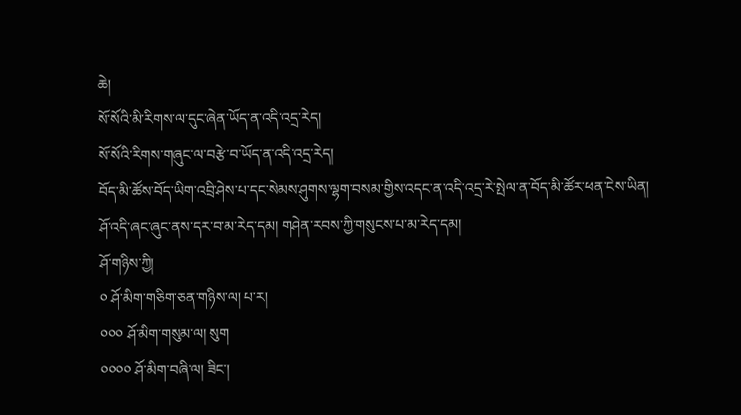ཆེ།
སོ་སོའི་མི་རིགས་ལ་དུང་ཞེན་ཡོད་ན་འདི་འདྲ་རེད།
སོ་སོའི་རིགས་གཞུང་ལ་བརྩེ་བ་ཡོད་ན་འདི་འདྲ་རེད།
བོད་མི་ཚོས་བོད་ཡིག་འབྲི་ཤེས་པ་དང་སེམས་ཤུགས་ལྷག་བསམ་གྱིས་འདང་ན་འདི་འདྲ་རེ་སྤེལ་ན་བོད་མི་ཚོར་ཕན་ངེས་ཡིན།
ཤོ་འདི་ཞང་ཞུང་ནས་དར་བ་མ་རེད་དམ། གཤེན་རབས་ཀྱི་གསུངས་པ་མ་རེད་དམ།
ཤོ་གཉིས་ཀྱི།
༠ ཤོ་མིག་གཅིག་ཅན་གཉིས་ལ། པ་ར།
༠༠༠ ཤོ་མིག་གསུམ་ལ། སུག
༠༠༠༠ ཤོ་མིག་བཞི་ལ། ཟིང་།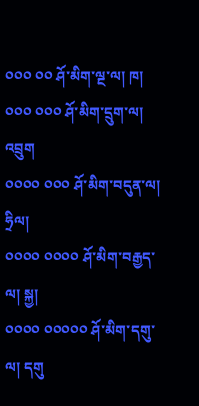༠༠༠ ༠༠ ཤོ་མིག་ལྔ་ལ། ཁ།
༠༠༠ ༠༠༠ ཤོ་མིག་དྲུག་ལ། འབྲུག
༠༠༠༠ ༠༠༠ ཤོ་མིག་བདུན་ལ། ཧྲིལ།
༠༠༠༠ ༠༠༠༠ ཤོ་མིག་བརྒྱད་ལ། སྐྱ།
༠༠༠༠ ༠༠༠༠༠ ཤོ་མིག་དགུ་ལ། དགུ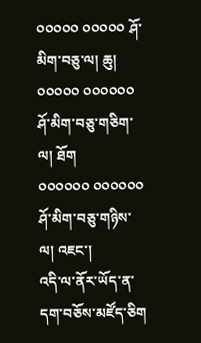༠༠༠༠༠ ༠༠༠༠༠ ཤོ་མིག་བཅུ་ལ། ཆུ།
༠༠༠༠༠ ༠༠༠༠༠༠ ཤོ་མིག་བཅུ་གཅིག་ལ། ཐོག
༠༠༠༠༠༠ ༠༠༠༠༠༠ ཤོ་མིག་བཅུ་གཉིས་ལ། འཇང་།
འདི་ལ་ནོར་ཡོད་ན་དག་བཅོས་མཛོད་ཅིག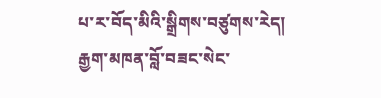པ་ར་བོད་མིའི་སྒྲིགས་བཙུགས་རེད། རྒྱག་མཁན་བློ་བཟང་སེང་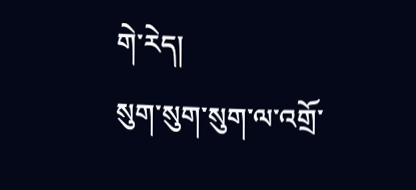གེ་རེད།
སུག་སུག་སུག་ལ་འགྲོ་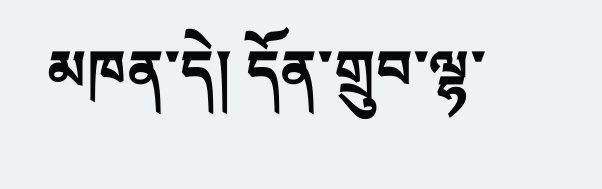མཁན་དེ། དོན་གྲུབ་ལྷ་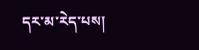དར་མ་རེད་པས།